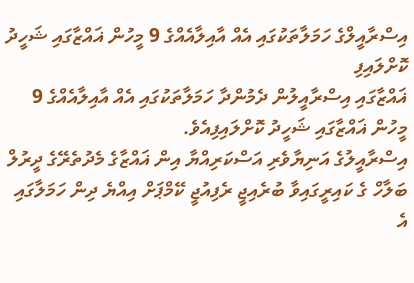އިސްރާއީލްގެ ހަމަލާތަކުގައި އެއް އާއިލާއެއްގެ 9 މީހުން ޣައްޒާގައި ޝަހީދު ކޮށްލައިފި
ޣައްޒާގައި އިސްރާއީލުން ދެމުންދާ ހަމަލާތަކުގައި އެއް އާއިލާއެއްގެ 9 މީހުން ޣައްޒާގައި ޝަހީދު ކޮށްލައިފިއެވެ.
އިސްރާއީލުގެ އަނިޔާވެރި އަސްކަރިއްޔާ އިން ޣައްޒާގެ މެދުތެރޭގެ ދީރުލް ބަލާހް ގެ ކައިރީގައިވާ ބުރެއިޖީ ރެފިއުޖީ ކޭމްޕަށް އިއްޔެ ދިން ހަމަލާގައި އެ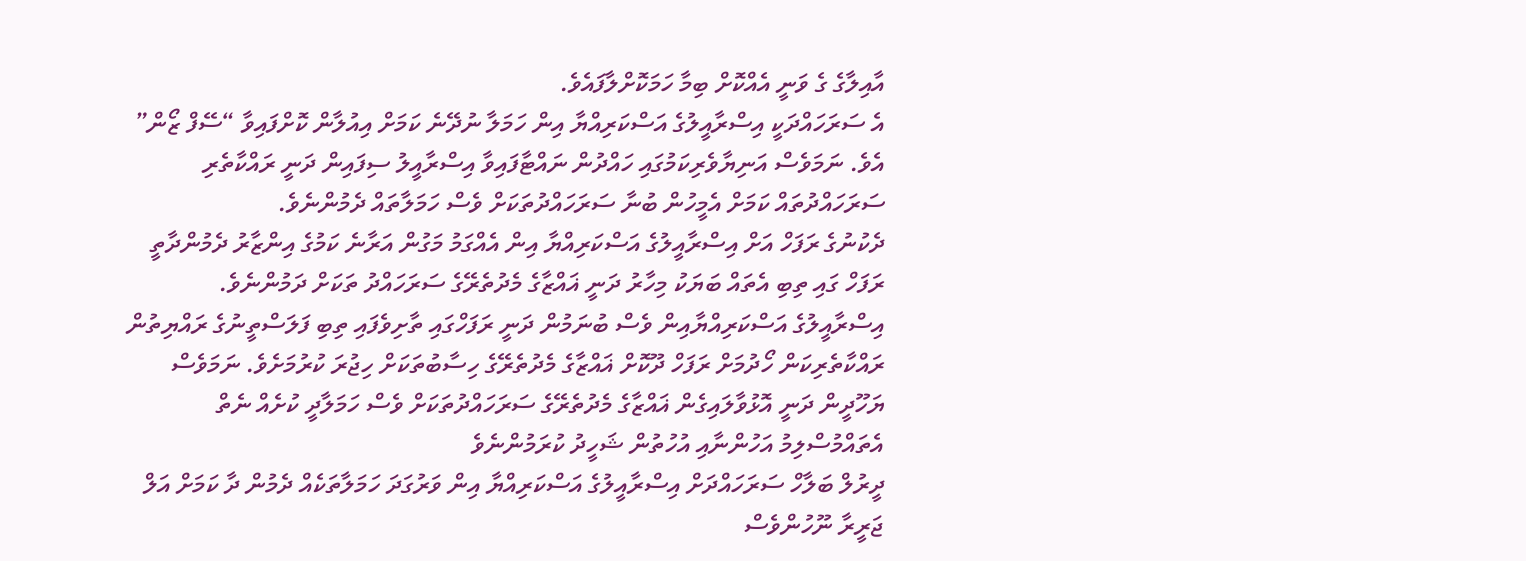އާއިލާގެ ގެ ވަނީ އެއްކޮށް ބިމާ ހަމަކޮށްލާފައެވެ.
އެ ސަރަހައްދަކީ އިސްރާއީލުގެ އަސްކަރިއްޔާ އިން ހަމަލާ ނުދޭނެ ކަމަށް އިއުލާން ކޮށްފައިވާ “ސޭފް ޒޯން” އެވެ. ނަމަވެސް އަނިޔާވެރިކަމުގައި ހައްދުން ނައްޓާފައިވާ އިސްރާއީލު ސިފައިން ދަނީ ރައްކާތެރި ސަރަހައްދުތައް ކަމަށް އެމީހުން ބުނާ ސަރަހައްދުތަކަށް ވެސް ހަމަލާތައް ދެމުންނެވެ.
ދެކުނުގެ ރަފަހް އަށް އިސްރާއީލުގެ އަސްކަރިއްޔާ އިން އެއްގަމު މަގުން އަރާނެ ކަމުގެ އިންޒާރު ދެމުންދާތީ ރަފަހް ގައި ތިބި އެތައް ބަޔަކު މިހާރު ދަނީ ޣައްޒާގެ މެދުތެރޭގެ ސަރަހައްދު ތަކަށް ދަމުންނެވެ.
އިސްރާއީލުގެ އަސްކަރިއްޔާއިން ވެސް ބުނަމުން ދަނީ ރަފަހްގައި ތާށިވެފައި ތިބި ފަލަސްތީނުގެ ރައްޔިތުން ރައްކާތެރިކަން ހޯދުމަށް ރަފަހް ދޫކޮށް ޣައްޒާގެ މެދުތެރޭގެ ހިސާބުތަކަށް ހިޖުރަ ކުރުމަށެވެ. ނަމަވެސް ޔަހޫދީން ދަނީ އޮޅުވާލައިގެން ޣައްޒާގެ މެދުތެރޭގެ ސަރަހައްދުތަކަށް ވެސް ހަމަލާދީ ކުށެއް ނެތް އެތައްމުސްލިމު އަހުންނާއި އުހުތުން ޝަހީދު ކުރަމުންނެވެ
ދީރުލް ބަލާހް ސަރަހައްދަށް އިސްރާއީލުގެ އަސްކަރިއްޔާ އިން ވަރުގަދަ ހަމަލާތަކެއް ދެމުން ދާ ކަމަށް އަލް ޖަރީރާ ނޫހުންވެސް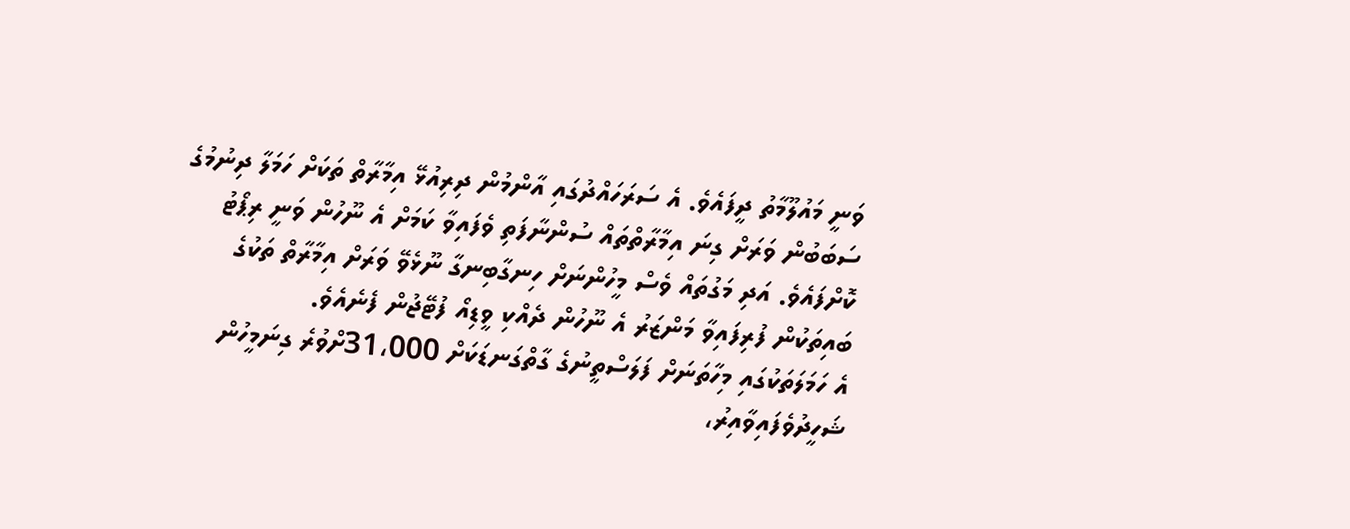ވަނީ މައުލޫމާތު ދީފައެވެ. އެ ސަރަހައްދުގައި އާންމުން ދިރިއުޅޭ އިމާރާތް ތަކަށް ހަމަލާ ދިނުމުގެ ސަބަބުން ވަރަށް ގިނަ އިމާރާތްތައް ސުންނާފަތި ވެފައިވާ ކަމަށް އެ ނޫހުން ވަނީ ރިޕޯޓު ކޮށްފައެވެ. އަދި މަގުތައް ވެސް މީހުންނަށް ހިނގާބިނގާ ނޫޅެވޭ ވަރަށް އިމާރާތް ތަކުގެ ބައިތަކުން ފުރިފައިވާ މަންޒަރު އެ ނޫހުން ދެއްކި ވީޑިއޯ ފުޓޭޖުން ފެނެއެވެ.
އެ ހަމަލަތަކުގައި މިހާތަނަށް ފަލަސްތީނުގެ ގާތްގަނޑަކަށް 31،000ށްވުރެ ގިނަމީހުން ޝަހީދުވެފައިވާއިރު،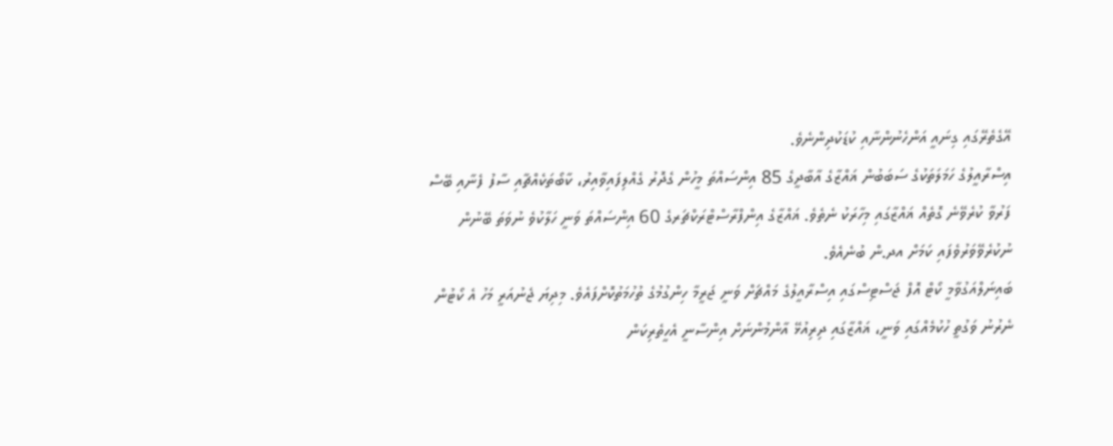އޭގެތެރޭގައި ގިނައީ އަންހެނުންނާއި ކުޑަކުދިންނެވެ.
އިސްރާއީލުގެ ހަމަލަތަކުގެ ސަބަބުން ޣައްޒާގެ އާބާދީގެ 85 އިންސައްތަ މީހުން ގެދޮރު ގެއްލިފައިވާއިރު، ކާބޯތަކެއްޗާއި ސާފު ފެނާއި ބޭސް ފަރުވާ ކުރެވޭނެ ގޮތެއް ޣައްޒާގައި މިހާރަކު ނެތެވެ. ޣައްޒާގެ އިންފްރާސްޓްރަކްޗަރގެ 60 އިންސައްތަ ވަނީ ހަލާކުވެ ނުވަތަ ބޭނުން ނުކުރެވޭވަރުވެފައި ކަމަށް އދ.ން ބުނެއެވެ.
ބައިނަލްއަގުވާމީ ކޯޓް އޮފް ޖަސްޓިސްގައި އިސްރާއީލުގެ މައްޗަށް ވަނީ ޖަރީމާ ހިންގުމުގެ ތުހުމަތުކޮށްފައެވެ. މިދިޔަ ޖެނުއަރީ މަހު އެ ކޯޓުން ނެރުނު ވަގުތީ ހުކުމެއްގައި ވަނީ، ޣައްޒާގައި ދިރިއުޅޭ އާންމުންނަށް އިންސާނީ އެހީތެރިކަން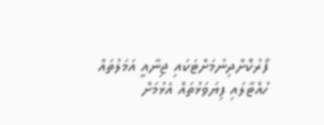ފޯރުކޮށްދިނުމަށްޓަކައި ޖިނާއީ އަމަލުތައް ހުއްޓާލައި ފިޔަވަޅުތައް އެޅުމަށް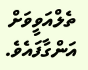ތެލްއަވީވަށް އަންގާފައެވެ.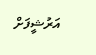އަރުޝީފަށް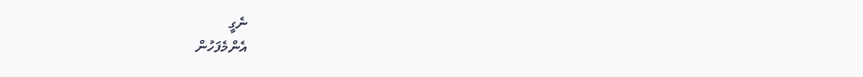ނެގީ
އެންމެފަހުން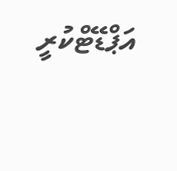އަޕްޑޭޓްކުރީ